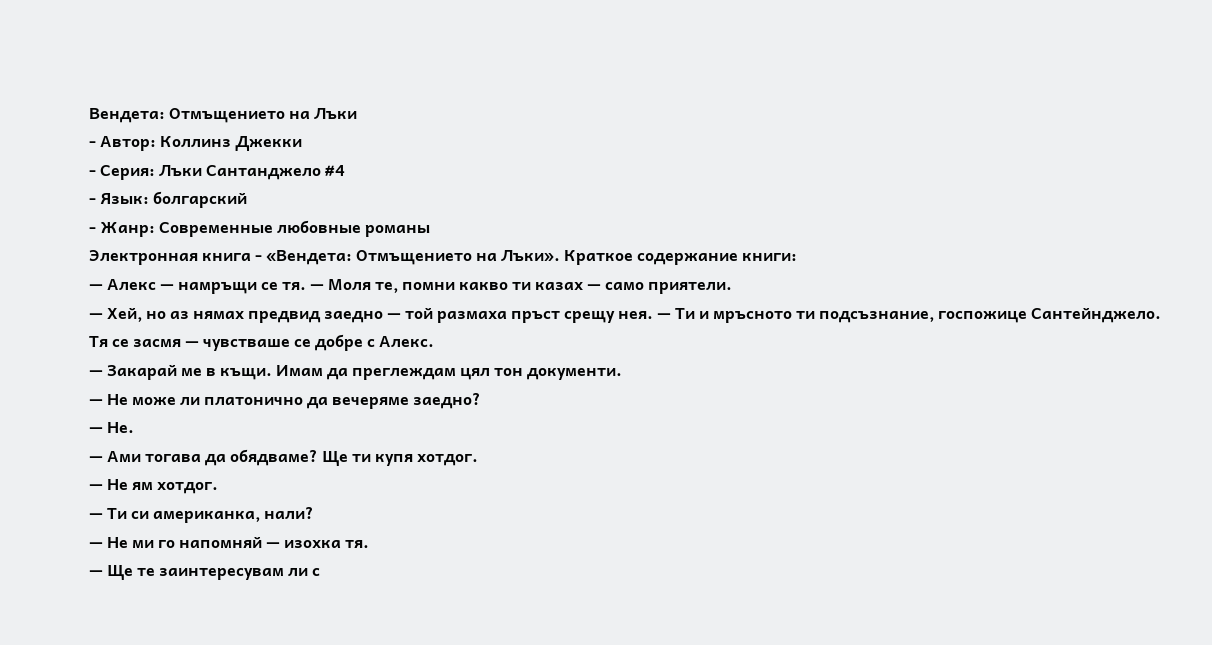Вендета: Отмъщението на Лъки
- Автор: Коллинз Джекки
- Серия: Лъки Сантанджело #4
- Язык: болгарский
- Жанр: Современные любовные романы
Электронная книга - «Вендета: Отмъщението на Лъки». Краткое содержание книги:
— Алекс — намръщи се тя. — Моля те, помни какво ти казах — само приятели.
— Хей, но аз нямах предвид заедно — той размаха пръст срещу нея. — Ти и мръсното ти подсъзнание, госпожице Сантейнджело.
Тя се засмя — чувстваше се добре с Алекс.
— Закарай ме в къщи. Имам да преглеждам цял тон документи.
— Не може ли платонично да вечеряме заедно?
— Не.
— Ами тогава да обядваме? Ще ти купя хотдог.
— Не ям хотдог.
— Ти си американка, нали?
— Не ми го напомняй — изохка тя.
— Ще те заинтересувам ли с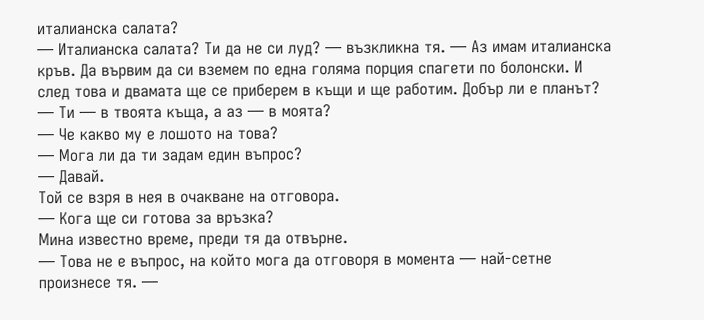италианска салата?
— Италианска салата? Ти да не си луд? — възкликна тя. — Аз имам италианска кръв. Да вървим да си вземем по една голяма порция спагети по болонски. И след това и двамата ще се приберем в къщи и ще работим. Добър ли е планът?
— Ти — в твоята къща, а аз — в моята?
— Че какво му е лошото на това?
— Мога ли да ти задам един въпрос?
— Давай.
Той се взря в нея в очакване на отговора.
— Кога ще си готова за връзка?
Мина известно време, преди тя да отвърне.
— Това не е въпрос, на който мога да отговоря в момента — най-сетне произнесе тя. —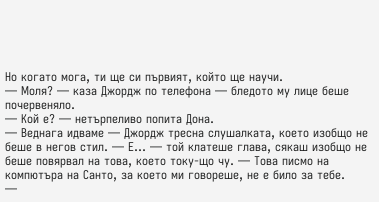Но когато мога, ти ще си първият, който ще научи.
— Моля? — каза Джордж по телефона — бледото му лице беше почервеняло.
— Кой е? — нетърпеливо попита Дона.
— Веднага идваме — Джордж тресна слушалката, което изобщо не беше в негов стил. — Е… — той клатеше глава, сякаш изобщо не беше повярвал на това, което току-що чу. — Това писмо на компютъра на Санто, за което ми говореше, не е било за тебе.
—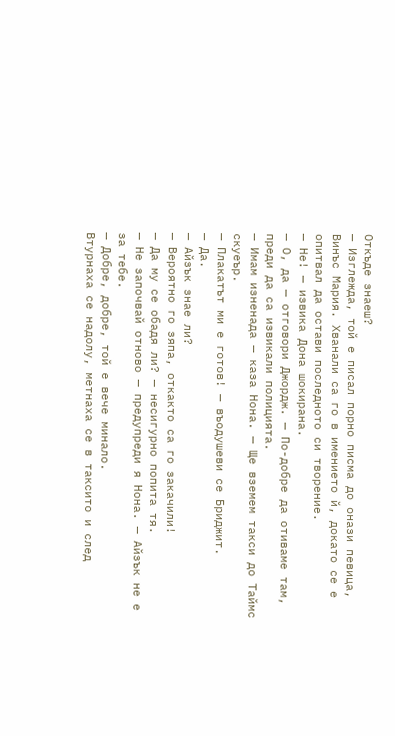Откъде знаеш?
— Изглежда, той е писал порно писма до онази певица, Винъс Мария. Хванали са го в имението й, докато се е опитвал да остави последното си творение.
— Не! — извика Дона шокирана.
— О, да — отговори Джордж. — По-добре да отиваме там, преди да са извикали полицията.
— Имам изненада — каза Нона. — Ще вземем такси до Таймс скуеър.
— Плакатът ми е готов! — въодушеви се Бриджит.
— Да.
— Айзък знае ли?
— Вероятно го зяпа, откакто са го закачили!
— Да му се обадя ли? — несигурно попита тя.
— Не започвай отново — предупреди я Нона. — Айзък не е за тебе.
— Добре, добре, той е вече минало.
Втурнаха се надолу, метнаха се в таксито и след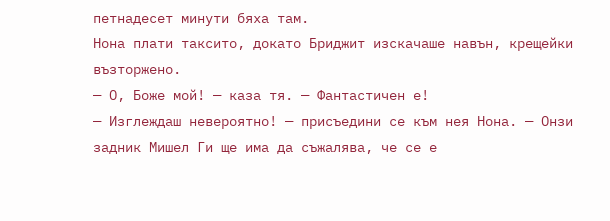петнадесет минути бяха там.
Нона плати таксито, докато Бриджит изскачаше навън, крещейки възторжено.
— О, Боже мой! — каза тя. — Фантастичен е!
— Изглеждаш невероятно! — присъедини се към нея Нона. — Онзи задник Мишел Ги ще има да съжалява, че се е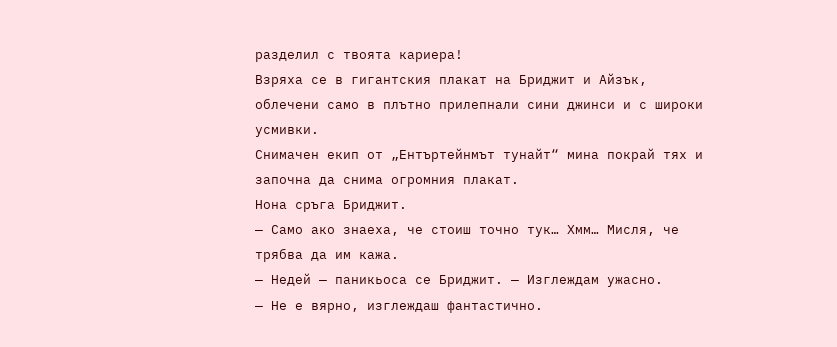разделил с твоята кариера!
Взряха се в гигантския плакат на Бриджит и Айзък, облечени само в плътно прилепнали сини джинси и с широки усмивки.
Снимачен екип от „Ентъртейнмът тунайт“ мина покрай тях и започна да снима огромния плакат.
Нона сръга Бриджит.
— Само ако знаеха, че стоиш точно тук… Хмм… Мисля, че трябва да им кажа.
— Недей — паникьоса се Бриджит. — Изглеждам ужасно.
— Не е вярно, изглеждаш фантастично.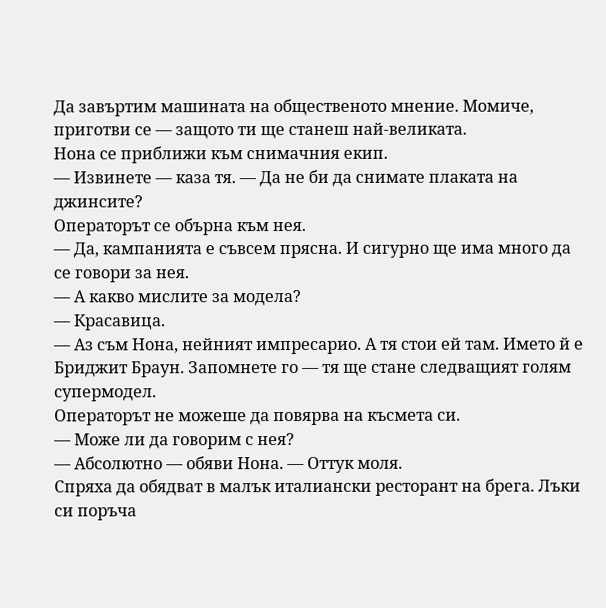Да завъртим машината на общественото мнение. Момиче, приготви се — защото ти ще станеш най-великата.
Нона се приближи към снимачния екип.
— Извинете — каза тя. — Да не би да снимате плаката на джинсите?
Операторът се обърна към нея.
— Да, кампанията е съвсем прясна. И сигурно ще има много да се говори за нея.
— А какво мислите за модела?
— Красавица.
— Аз съм Нона, нейният импресарио. А тя стои ей там. Името й е Бриджит Браун. Запомнете го — тя ще стане следващият голям супермодел.
Операторът не можеше да повярва на късмета си.
— Може ли да говорим с нея?
— Абсолютно — обяви Нона. — Оттук моля.
Спряха да обядват в малък италиански ресторант на брега. Лъки си поръча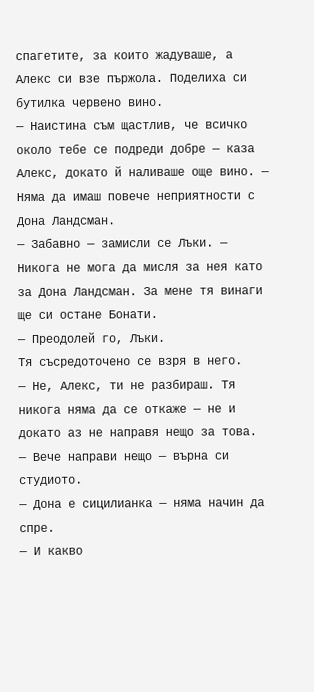спагетите, за които жадуваше, а Алекс си взе пържола. Поделиха си бутилка червено вино.
— Наистина съм щастлив, че всичко около тебе се подреди добре — каза Алекс, докато й наливаше още вино. — Няма да имаш повече неприятности с Дона Ландсман.
— Забавно — замисли се Лъки. — Никога не мога да мисля за нея като за Дона Ландсман. За мене тя винаги ще си остане Бонати.
— Преодолей го, Лъки.
Тя съсредоточено се взря в него.
— Не, Алекс, ти не разбираш. Тя никога няма да се откаже — не и докато аз не направя нещо за това.
— Вече направи нещо — върна си студиото.
— Дона е сицилианка — няма начин да спре.
— И какво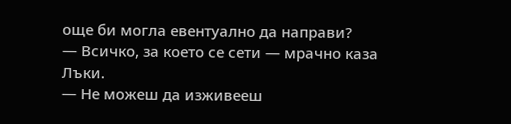още би могла евентуално да направи?
— Всичко, за което се сети — мрачно каза Лъки.
— Не можеш да изживееш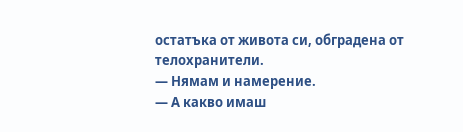остатъка от живота си, обградена от телохранители.
— Нямам и намерение.
— А какво имаш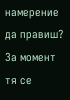намерение да правиш?
За момент тя се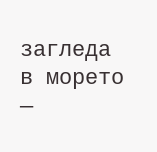загледа в морето —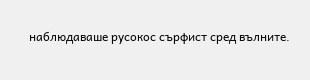наблюдаваше русокос сърфист сред вълните.